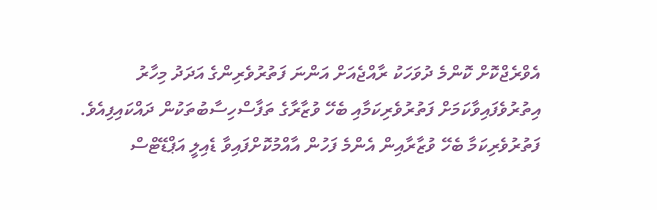އެވްރެޖްކޮށް ކޮންމެ ދުވަހަކު ރާއްޖެއަށް އަންނަ ފަތުރުވެރިންގެ އަދަދު މިހާރު އިތުރުވެފައިވާކަމަށް ފަތުރުވެރިކަމާއި ބެހޭ ވުޒާރާގެ ތަފާސްހިސާބުތަކުން ދައްކައިފިއެވެ.
ފަތުރުވެރިކަމާ ބެހޭ ވުޒާރާއިން އެންމެ ފަހުން އާއްމުކޮށްފައިވާ ޑެއިލީ އަޕްޑޭޓްސް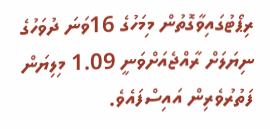ރިޕޯޓުގައިވާގޮތުން މިމަހުގެ 16ވަނަ ދުވަހުގެ ނިޔަލަށް ރާއްޖެއަށްވަނީ 1.09 މިލިޔަން ފަތުރުވެރިން އައިސްފައެވެ.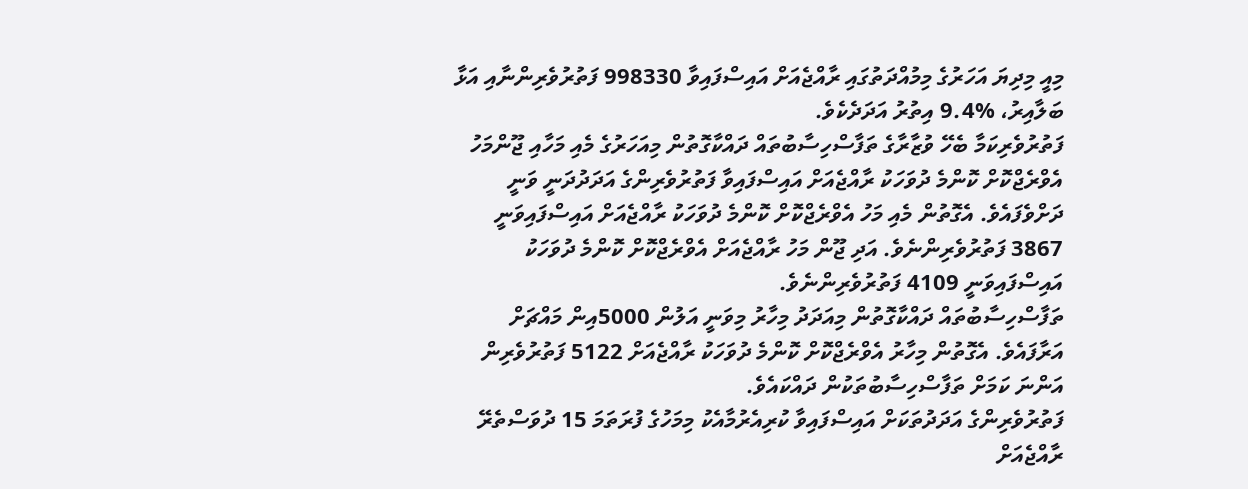މިއީ މިދިޔަ އަހަރުގެ މިމުއްދަތުގައި ރާއްޖެއަށް އައިސްފައިވާ 998330 ފަތުރުވެރިންނާއި އަޅާ ބަލާއިރު، %9.4 އިތުރު އަދަދެކެވެ.
ފަތުރުވެރިކަމާ ބެހޭ ވުޒާރާގެ ތަފާސްހިސާބުތައް ދައްކާގޮތުން މިއަހަރުގެ މެއި މަހާއި ޖޫންމަހު އެވްރެޖްކޮށް ކޮންމެ ދުވަހަކު ރާއްޖެއަށް އައިސްފައިވާ ފަތުރުވެރިންގެ އަދަދުދަނީ ވަނީ ދަށްވެފައެވެ. އެގޮތުން މެއި މަހު އެވްރެޖްކޮށް ކޮންމެ ދުވަހަކު ރާއްޖެއަށް އައިސްފައިވަނީ 3867 ފަތުރުވެރިންނެވެ. އަދި ޖޫން މަހު ރާއްޖެއަށް އެވްރެޖްކޮށް ކޮންމެ ދުވަހަކު އައިސްފައިވަނީ 4109 ފަތުރުވެރިންނެވެ.
ތަފާސްހިސާބުތައް ދައްކާގޮތުން މިއަދަދު މިހާރު މިވަނީ އަލުން 5000އިން މައްޗަށް އަރާފައެވެ. އެގޮތުން މިހާރު އެވްރެޖްކޮށް ކޮންމެ ދުވަހަކު ރާއްޖެއަށް 5122 ފަތުރުވެރިން އަންނަ ކަމަށް ތަފާސްހިސާބުތަކުން ދައްކައެވެ.
ފަތުރުވެރިންގެ އަދަދުތަކަށް އައިސްފައިވާ ކުރިއެރުމާއެކު މިމަހުގެ ފުރަތަމަ 15 ދުވަސްތެރޭ ރާއްޖެއަށް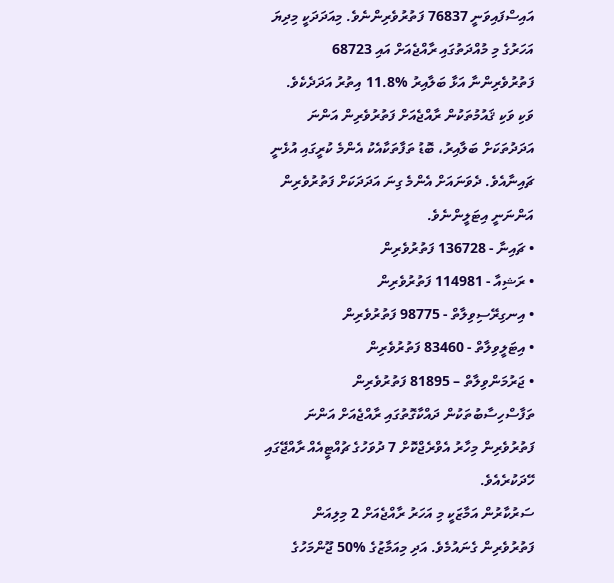އައިސްފައިވަނީ 76837 ފަތުރުވެރިންނެވެ. މިއަދަދަކީ މިދިޔަ އަހަރުގެ މި މުއްދަތުގައި ރާއްޖެއަށް އައި 68723 ފަތުރުވެރިންނާ އަޅާ ބަލާއިރު %11.8 އިތުރު އަދަދެކެވެ.
ވަކި ވަކި ޤައުމުތަކުން ރާއްޖެއަށް ފަތުރުވެރިން އަންނަ އަދަދުތަކަށް ބަލާއިރު، ބޮޑު ތަފާތަކާއެކު އެންމެ ކުރީގައި އުޅެނީ ޗައިނާއެވެ. ދެވަނައަށް އެންމެ ގިނަ އަދަދަކަށް ފަތުރުވެރިން އަންނަނީ އިޓަލީންނެވެ.
• ޗައިނާ - 136728 ފަތުރުވެރިން
• ރަޝިއާ - 114981 ފަތުރުވެރިން
• އިނގިރޭސިވިލާތް - 98775 ފަތުރުވެރިން
• އިޓަލީވިލާތް - 83460 ފަތުރުވެރިން
• ޖަރުމަންވިލާތް – 81895 ފަތުރުވެރިން
ތަފާސްހިސާބުތަކުން ދައްކާގޮތުގައި ރާއްޖެއަށް އަންނަ ފަތުރުވެރިން މިހާރު އެވްރެޖްކޮށް 7 ދުވަހުގެ ޗުއްޓީއެއް ރާއްޖޭގައި ހޭދަކުރެއެވެ.
ސަރުކާރުން އަމާޒަކީ މި އަހަރު ރާއްޖެއަށް 2 މިލިއަން ފަތުރުވެރިން ގެނައުމެވެ. އަދި މިއަމާޒުގެ %50 ޖޫންމަހުގެ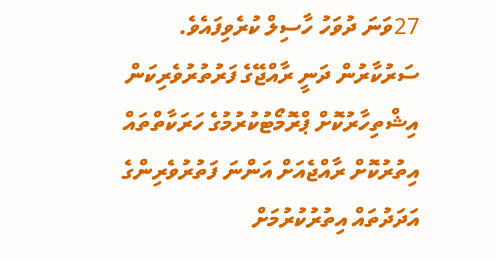27ވަނަ ދުވަހު ހާސިލް ކުރެވިފައެވެ.
ސަރުކާރުން ދަނީ ރާއްޖޭގެ ފަރުތުރުވެރިކަން އިޝްތިހާރުކޮށް ޕްރޮމޯޓުކުރުމުގެ ހަރަކާތްތައް އިތުރުކޮށް ރާއްޖެއަށް އަންނަ ފަތުރުވެރިންގެ އަދަދުތައް އިތުރުކުރުމަށް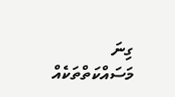ގިނަ މަސައްކަތްތަކެއް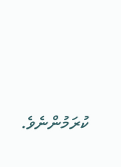ކުރަމުންނެވެ.